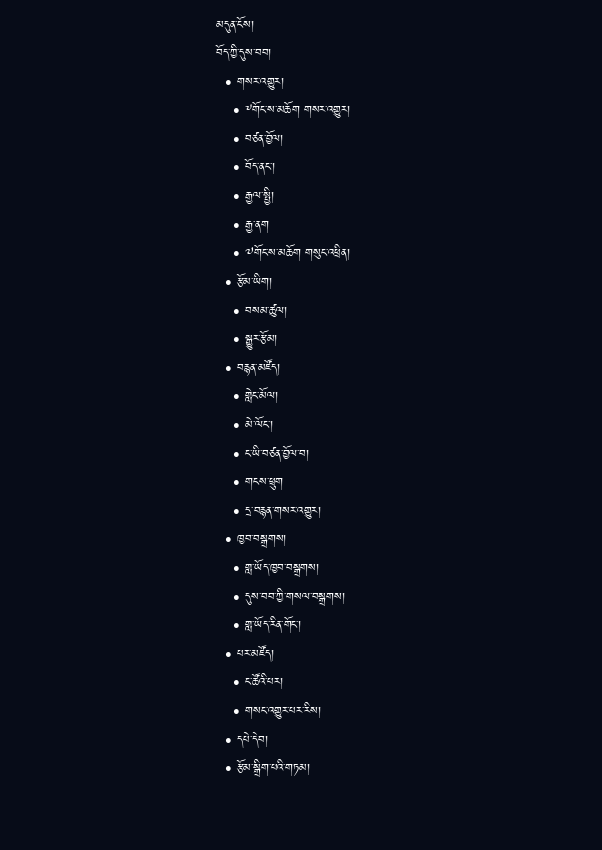མདུན་ངོས།
བོད་ཀྱི་དུས་བབ།
  • གསར་འགྱུར།
    • ༸གོང་ས་མཆོག གསར་འགྱུར།
    • བཙན་བྱོལ།
    • བོད་ནང་།
    • རྒྱལ་སྤྱི།
    • རྒྱ་ནག
    • ༧གོང་ས་མཆོག གསུང་འཕྲིན།
  • རྩོམ་ཡིག།
    • བསམ་ཚུལ།
    • སྒྱུར་རྩོམ།
  • བརྙན་མཛོད།
    • གླེང་མོལ།
    • མེ་ལོང་།
    • ང་ཡི་བཙན་བྱོལ་བ།
    • གངས་ཕྲུག
    • དྲ་བརྙན་གསར་འགྱུར།
  • ཁྱབ་བསྒྲགས།
    • གླ་ཡོད་ཁྱབ་བསྒྲགས།
    • དུས་བབ་ཀྱི་གསལ་བསྒྲགས།
    • གླ་ཡོད་རིན་གོང་།
  • པར་མཛོད།
    • ང་ཚོའི་པར།
    • གསང་འགྱུར་པར་རིས།
  • དཔེ་དེབ།
  • རྩོམ་སྒྲིག་པའི་གཏམ།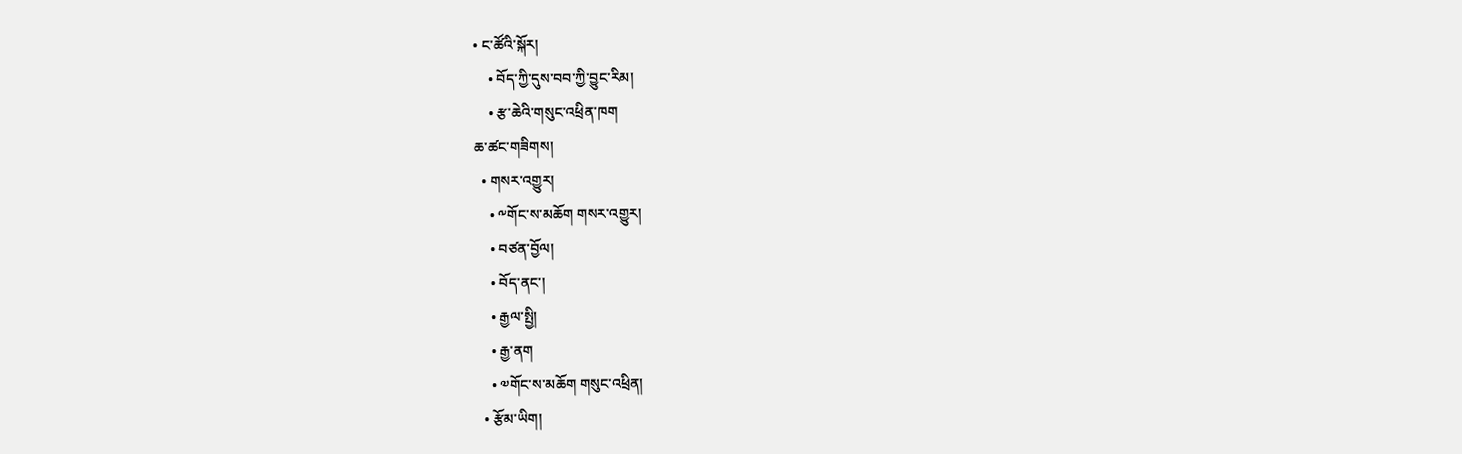• ང་ཚོའི་སྐོར།
    • བོད་ཀྱི་དུས་བབ་ཀྱི་བྱུང་རིམ།
    • རྩ་ཆེའི་གསུང་འཕྲིན་ཁག
ཆ་ཚང་གཟིགས།
  • གསར་འགྱུར།
    • ༸གོང་ས་མཆོག གསར་འགྱུར།
    • བཙན་བྱོལ།
    • བོད་ནང་།
    • རྒྱལ་སྤྱི།
    • རྒྱ་ནག
    • ༧གོང་ས་མཆོག གསུང་འཕྲིན།
  • རྩོམ་ཡིག།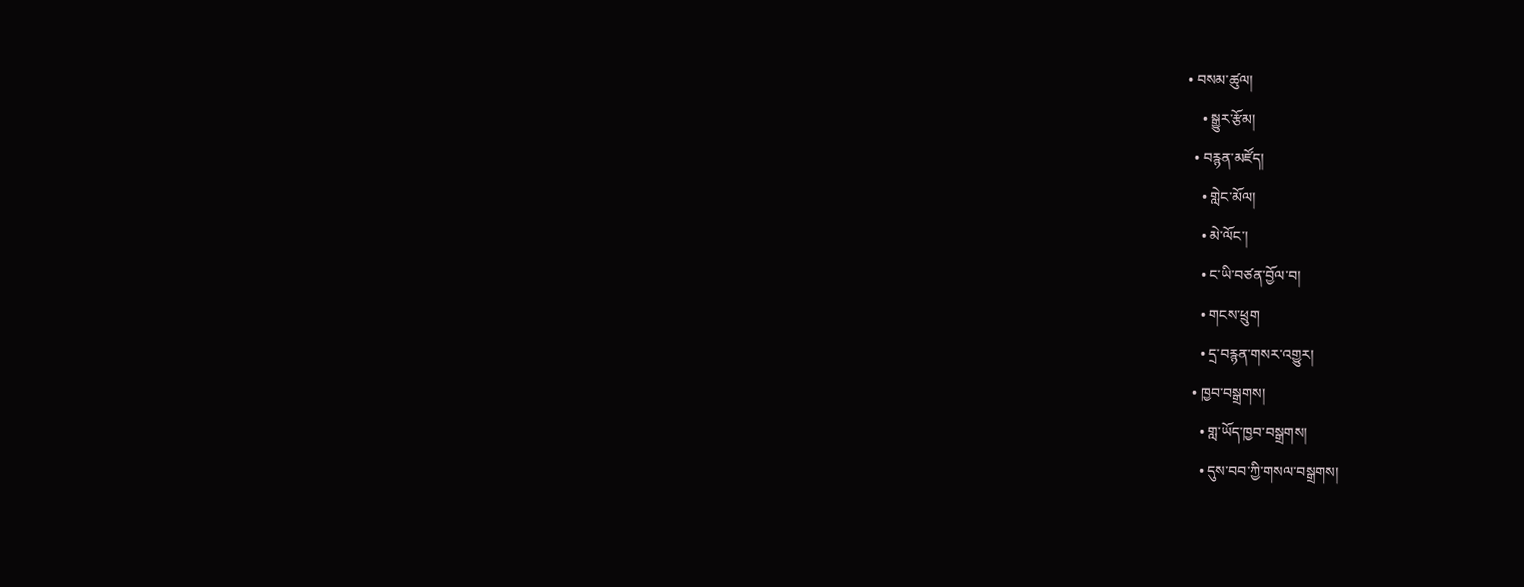• བསམ་ཚུལ།
    • སྒྱུར་རྩོམ།
  • བརྙན་མཛོད།
    • གླེང་མོལ།
    • མེ་ལོང་།
    • ང་ཡི་བཙན་བྱོལ་བ།
    • གངས་ཕྲུག
    • དྲ་བརྙན་གསར་འགྱུར།
  • ཁྱབ་བསྒྲགས།
    • གླ་ཡོད་ཁྱབ་བསྒྲགས།
    • དུས་བབ་ཀྱི་གསལ་བསྒྲགས།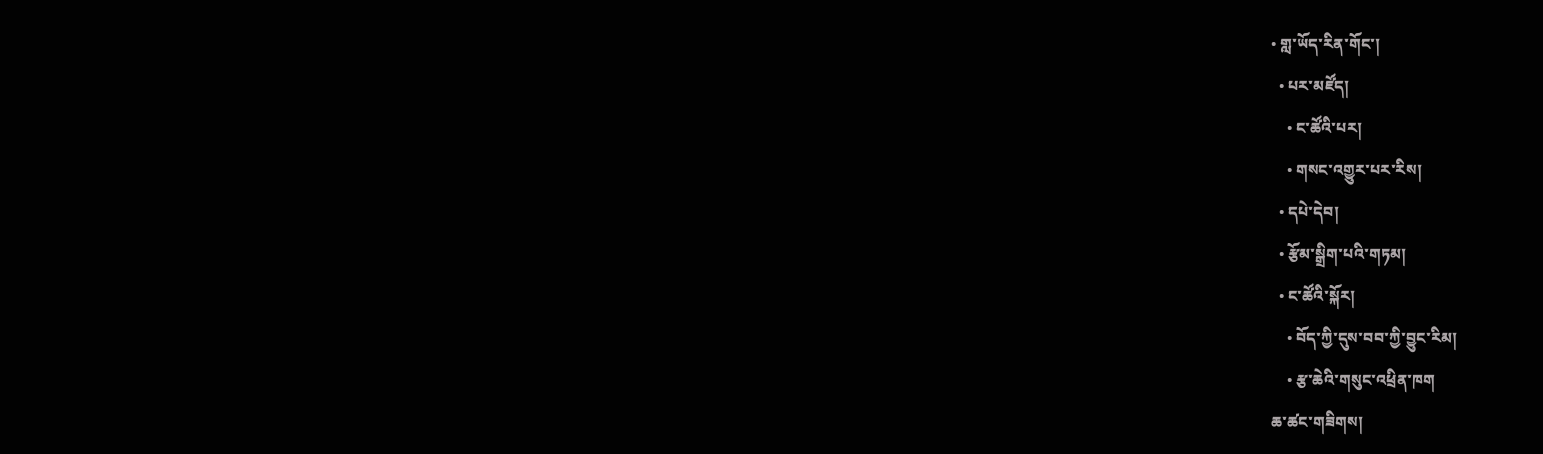• གླ་ཡོད་རིན་གོང་།
  • པར་མཛོད།
    • ང་ཚོའི་པར།
    • གསང་འགྱུར་པར་རིས།
  • དཔེ་དེབ།
  • རྩོམ་སྒྲིག་པའི་གཏམ།
  • ང་ཚོའི་སྐོར།
    • བོད་ཀྱི་དུས་བབ་ཀྱི་བྱུང་རིམ།
    • རྩ་ཆེའི་གསུང་འཕྲིན་ཁག
ཆ་ཚང་གཟིགས།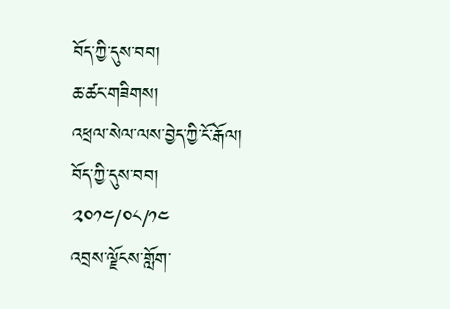བོད་ཀྱི་དུས་བབ།
ཆ་ཚང་གཟིགས།
འཕྲལ་སེལ་ལས་བྱེད་ཀྱི་ངོ་རྒོལ།
བོད་ཀྱི་དུས་བབ།
༢༠༡༤/༠༨/༡༤
འབྲས་ལྗོངས་གློག་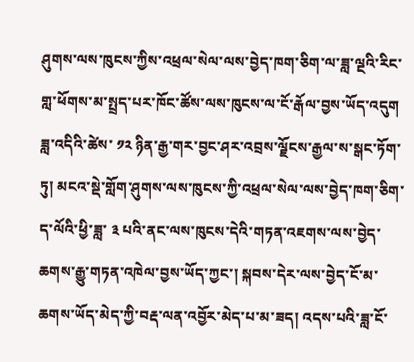ཤུགས་ལས་ཁུངས་ཀྱིས་འཕྲལ་སེལ་ལས་བྱེད་ཁག་ཅིག་ལ་ཟླ་ལྔའི་རིང་གླ་ཕོགས་མ་སྤྲད་པར་ཁོང་ཚོས་ལས་ཁུངས་ལ་ངོ་རྒོལ་བྱས་ཡོད་འདུག
ཟླ་འདིའི་ཚེས་ ༡༢ ཉིན་རྒྱ་གར་བྱང་ཤར་འབྲས་ལྗོངས་རྒྱལ་ས་སྒང་ཏོག་ཏུ། མངའ་སྡེ་གློག་ཤུགས་ལས་ཁུངས་ཀྱི་འཕྲལ་སེལ་ལས་བྱེད་ཁག་ཅིག་ད་ལོའི་ཕྱི་ཟླ་ ༣ པའི་ནང་ལས་ཁུངས་དེའི་གཏན་འཇགས་ལས་བྱེད་ཆགས་རྒྱུ་གཏན་འཁེལ་བྱས་ཡོད་ཀྱང་། སྐབས་དེར་ལས་བྱེད་ངོ་མ་ཆགས་ཡོད་མེད་ཀྱི་བརྡ་ལན་འབྱོར་མེད་པ་མ་ཟད། འདས་པའི་ཟླ་ངོ་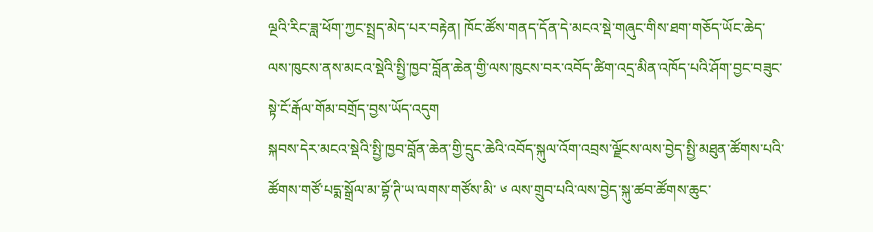ལྔའི་རིང་ཟླ་ཕོག་ཀྱང་སྤྲད་མེད་པར་བརྟེན། ཁོང་ཚོས་གནད་དོན་དེ་མངའ་སྡེ་གཞུང་གིས་ཐག་གཅོད་ཡོང་ཆེད་ལས་ཁུངས་ནས་མངའ་སྡེའི་སྤྱི་ཁྱབ་བློན་ཆེན་གྱི་ལས་ཁུངས་བར་འབོད་ཚིག་འདྲ་མིན་འཁོད་པའི་ཤོག་བྱང་བཟུང་སྟེ་ངོ་རྒོལ་གོམ་བགྲོད་བྱས་ཡོད་འདུག
སྐབས་དེར་མངའ་སྡེའི་སྤྱི་ཁྱབ་བློན་ཆེན་གྱི་དྲུང་ཆེའི་འབོད་སྐུལ་འོག་འབྲས་ལྗོངས་ལས་བྱེད་སྤྱི་མཐུན་ཚོགས་པའི་ཚོགས་གཙོ་པདྨ་སྒྲོལ་མ་བྷོ་ཊི་ཡ་ལགས་གཙོས་མི་ ༦ ལས་གྲུབ་པའི་ལས་བྱེད་སྐུ་ཚབ་ཚོགས་ཆུང་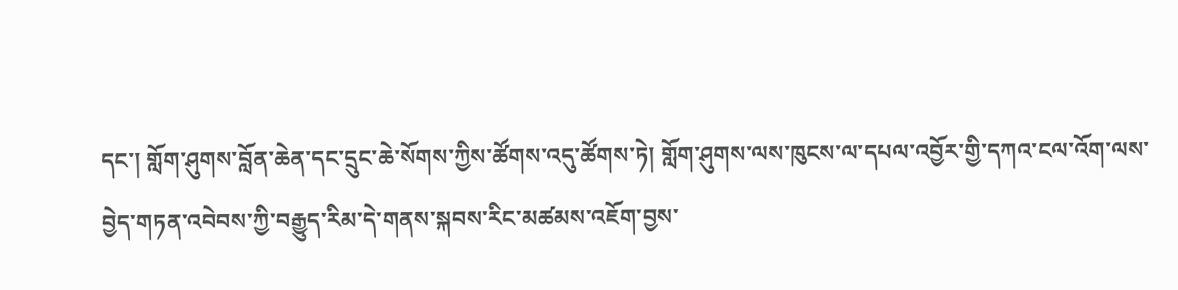དང་། གློག་ཤུགས་བློན་ཆེན་དང་དྲུང་ཆེ་སོགས་ཀྱིས་ཚོགས་འདུ་ཚོགས་ཏེ། གློག་ཤུགས་ལས་ཁུངས་ལ་དཔལ་འབྱོར་གྱི་དཀའ་ངལ་འོག་ལས་བྱེད་གཏན་འབེབས་ཀྱི་བརྒྱུད་རིམ་དེ་གནས་སྐབས་རིང་མཚམས་འཇོག་བྱས་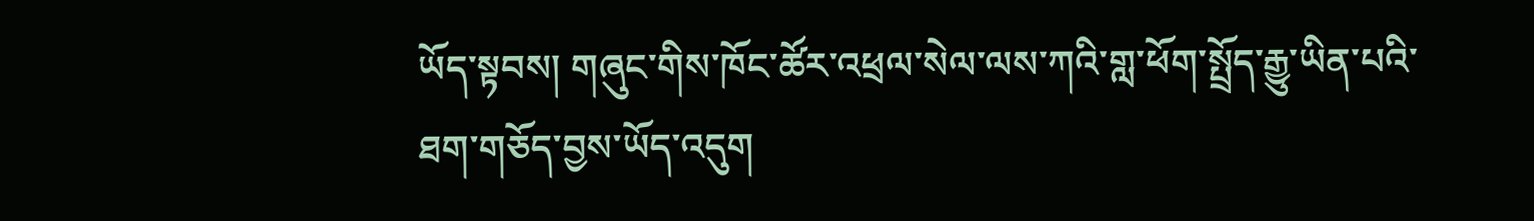ཡོད་སྟབས། གཞུང་གིས་ཁོང་ཚོར་འཕྲལ་སེལ་ལས་ཀའི་གླ་ཕོག་སྤྲོད་རྒྱུ་ཡིན་པའི་ཐག་གཅོད་བྱས་ཡོད་འདུག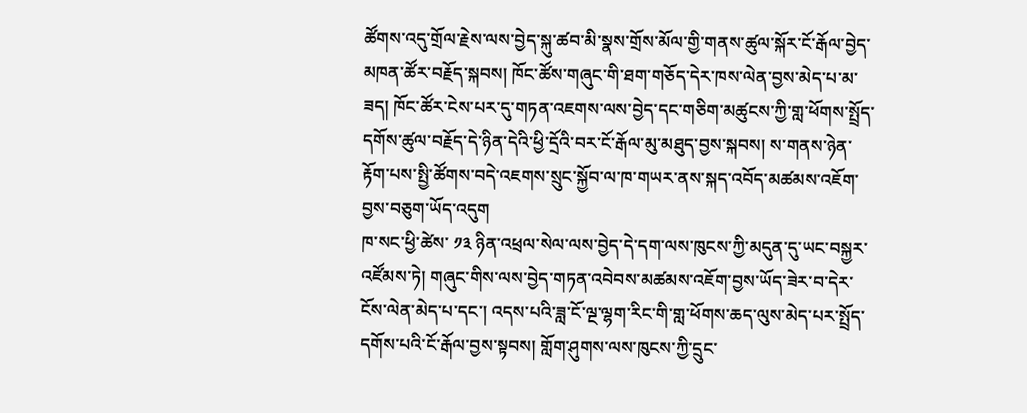ཚོགས་འདུ་གྲོལ་རྗེས་ལས་བྱེད་སྐུ་ཚབ་མི་སྣས་གྲོས་མོལ་གྱི་གནས་ཚུལ་སྐོར་ངོ་རྒོལ་བྱེད་མཁན་ཚོར་བརྗོད་སྐབས། ཁོང་ཚོས་གཞུང་གི་ཐག་གཅོད་དེར་ཁས་ལེན་བྱས་མེད་པ་མ་ཟད། ཁོང་ཚོར་ངེས་པར་དུ་གཏན་འཇགས་ལས་བྱེད་དང་གཅིག་མཚུངས་ཀྱི་གླ་ཕོགས་སྤྲོད་དགོས་ཚུལ་བརྗོད་དེ་ཉིན་དེའི་ཕྱི་དྲོའི་བར་ངོ་རྒོལ་མུ་མཐུད་བྱས་སྐབས། ས་གནས་ཉེན་རྟོག་པས་སྤྱི་ཚོགས་བདེ་འཇགས་སྲུང་སྐྱོབ་ལ་ཁ་གཡར་ནས་སྐད་འབོད་མཚམས་འཇོག་བྱས་བཅུག་ཡོད་འདུག
ཁ་སང་ཕྱི་ཚེས་ ༡༣ ཉིན་འཕྲལ་སེལ་ལས་བྱེད་དེ་དག་ལས་ཁུངས་ཀྱི་མདུན་དུ་ཡང་བསྐྱར་འཛོམས་ཏེ། གཞུང་གིས་ལས་བྱེད་གཏན་འབེབས་མཚམས་འཇོག་བྱས་ཡོད་ཟེར་བ་དེར་ངོས་ལེན་མེད་པ་དང་། འདས་པའི་ཟླ་ངོ་ལྔ་ལྷག་རིང་གི་གླ་ཕོགས་ཆད་ལུས་མེད་པར་སྤྲོད་དགོས་པའི་ངོ་རྒོལ་བྱས་སྟབས། གློག་ཤུགས་ལས་ཁུངས་ཀྱི་དྲུང་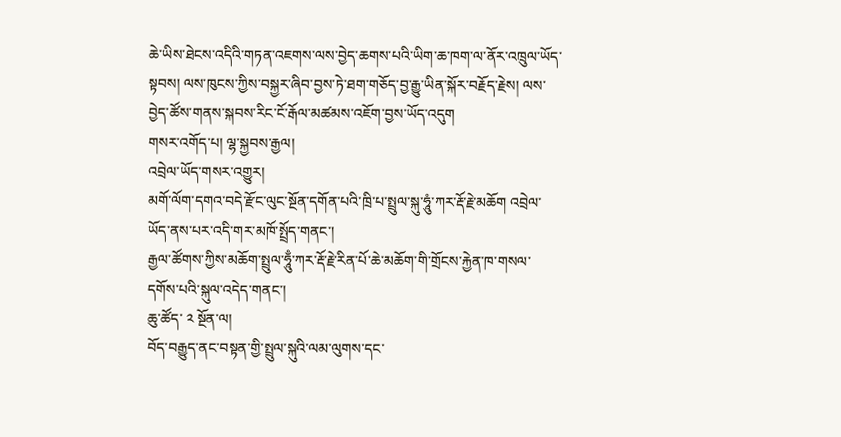ཆེ་ཡིས་ཐེངས་འདིའི་གཏན་འཇགས་ལས་བྱེད་ཆགས་པའི་ཡིག་ཆ་ཁག་ལ་ནོར་འཁྲུལ་ཡོད་སྟབས། ལས་ཁུངས་ཀྱིས་བསྐྱར་ཞིབ་བྱས་ཏེ་ཐག་གཅོད་བྱ་རྒྱུ་ཡིན་སྐོར་བརྗོད་རྗེས། ལས་བྱེད་ཚོས་གནས་སྐབས་རིང་ངོ་རྒོལ་མཚམས་འཇོག་བྱས་ཡོད་འདུག
གསར་འགོད་པ། ལྷ་སྐྱབས་རྒྱལ།
འབྲེལ་ཡོད་གསར་འགྱུར།
མགོ་ལོག་དགའ་བདེ་རྫོང་ལུང་སྔོན་དགོན་པའི་ཁྲི་པ་སྤྲུལ་སྐུ་ཧཱུཾ་ཀར་རྡོ་རྗེ་མཆོག འབྲེལ་ཡོད་ནས་པར་འདི་གར་མཁོ་སྤྲོད་གནང་།
རྒྱལ་ཚོགས་ཀྱིས་མཆོག་སྤྲུལ་ཧཱུྃ་ཀར་རྡོ་རྗེ་རིན་པོ་ཆེ་མཆོག་གི་གྲོངས་རྐྱེན་ཁ་གསལ་དགོས་པའི་སྐུལ་འདེད་གནང་།
ཆུ་ཚོད་ ༢ སྔོན་ལ།
བོད་བརྒྱུད་ནང་བསྟན་གྱི་སྤྲུལ་སྐུའི་ལམ་ལུགས་དང་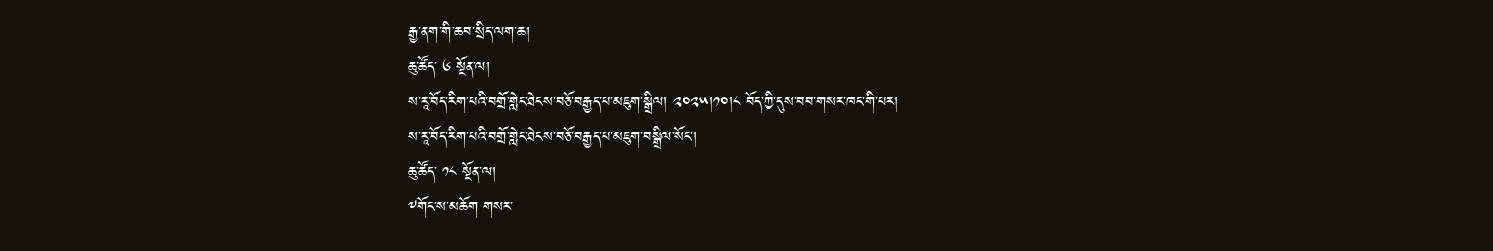རྒྱ་ནག་གི་ཆབ་སྲིད་ལག་ཆ།
ཆུ་ཚོད་ ༦ སྔོན་ལ།
ས་རཱ་བོད་རིག་པའི་བགྲོ་གླེང་ཐེངས་བཅོ་བརྒྱད་པ་མཇུག་སྒྲིལ། ༢༠༢༥།༡༠།༨ བོད་ཀྱི་དུས་བབ་གསར་ཁང་གི་པར།
ས་རཱ་བོད་རིག་པའི་བགྲོ་གླེང་ཐེངས་བཅོ་བརྒྱད་པ་མཇུག་བསྒྲིལ་སོང་།
ཆུ་ཚོད་ ༡༨ སྔོན་ལ།
༸གོང་ས་མཆོག གསར་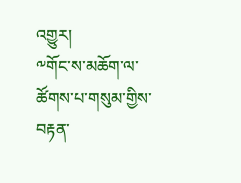འགྱུར།
༸གོང་ས་མཆོག་ལ་ཚོགས་པ་གསུམ་གྱིས་བརྟན་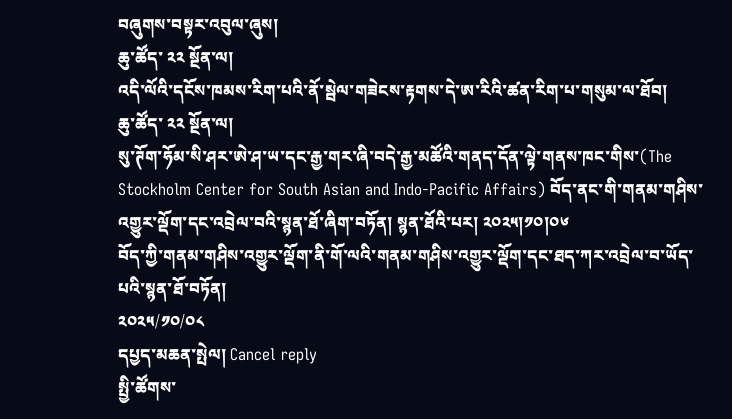བཞུགས་བསྟར་འབུལ་ཞུས།
ཆུ་ཚོད་ ༢༢ སྔོན་ལ།
འདི་ལོའི་དངོས་ཁམས་རིག་པའི་ནོ་སྦེལ་གཟེངས་རྟགས་དེ་ཨ་རིའི་ཚན་རིག་པ་གསུམ་ལ་ཐོབ།
ཆུ་ཚོད་ ༢༢ སྔོན་ལ།
སུ་ཊོག་ཧོམ་སི་ཤར་ཨེ་ཤ་ཡ་དང་རྒྱ་གར་ཞི་བདེ་རྒྱ་མཚོའི་གནད་དོན་ལྟེ་གནས་ཁང་གིས་(The Stockholm Center for South Asian and Indo-Pacific Affairs) བོད་ནང་གི་གནམ་གཤིས་འགྱུར་ལྡོག་དང་འབྲེལ་བའི་སྙན་ཐོ་ཞིག་བཏོན། སྙན་ཐོའི་པར། ༢༠༢༥།༡༠།༠༦
བོད་ཀྱི་གནམ་གཤིས་འགྱུར་ལྡོག་ནི་གོ་ལའི་གནམ་གཤིས་འགྱུར་ལྡོག་དང་ཐད་ཀར་འབྲེལ་བ་ཡོད་པའི་སྙན་ཐོ་བཏོན།
༢༠༢༥/༡༠/༠༨
དཔྱད་མཆན་སྤེལ། Cancel reply
སྤྱི་ཚོགས་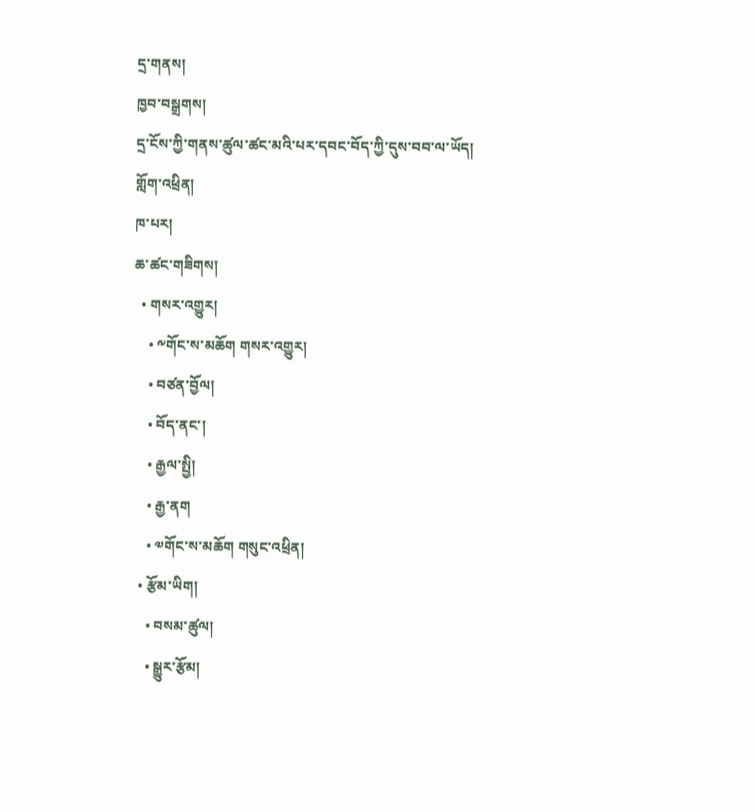དྲ་གནས།
ཁྱབ་བསྒྲགས།
དྲ་ངོས་ཀྱི་གནས་ཚུལ་ཚང་མའི་པར་དབང་བོད་ཀྱི་དུས་བབ་ལ་ཡོད།
གློག་འཕྲིན།
ཁ་པར།
ཆ་ཚང་གཟིགས།
  • གསར་འགྱུར།
    • ༸གོང་ས་མཆོག གསར་འགྱུར།
    • བཙན་བྱོལ།
    • བོད་ནང་།
    • རྒྱལ་སྤྱི།
    • རྒྱ་ནག
    • ༧གོང་ས་མཆོག གསུང་འཕྲིན།
  • རྩོམ་ཡིག།
    • བསམ་ཚུལ།
    • སྒྱུར་རྩོམ།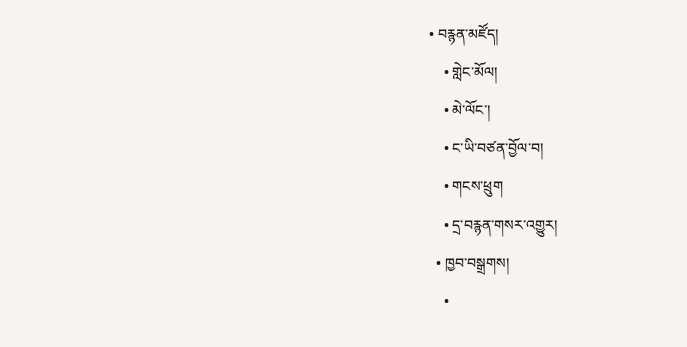• བརྙན་མཛོད།
    • གླེང་མོལ།
    • མེ་ལོང་།
    • ང་ཡི་བཙན་བྱོལ་བ།
    • གངས་ཕྲུག
    • དྲ་བརྙན་གསར་འགྱུར།
  • ཁྱབ་བསྒྲགས།
    •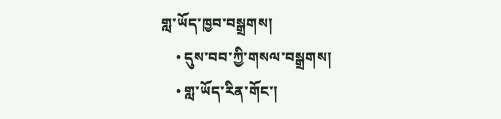གླ་ཡོད་ཁྱབ་བསྒྲགས།
    • དུས་བབ་ཀྱི་གསལ་བསྒྲགས།
    • གླ་ཡོད་རིན་གོང་།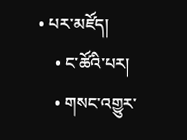• པར་མཛོད།
    • ང་ཚོའི་པར།
    • གསང་འགྱུར་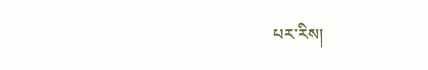པར་རིས།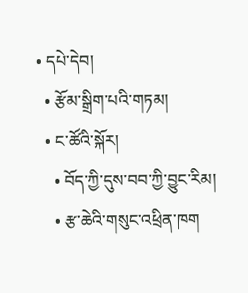• དཔེ་དེབ།
  • རྩོམ་སྒྲིག་པའི་གཏམ།
  • ང་ཚོའི་སྐོར།
    • བོད་ཀྱི་དུས་བབ་ཀྱི་བྱུང་རིམ།
    • རྩ་ཆེའི་གསུང་འཕྲིན་ཁག